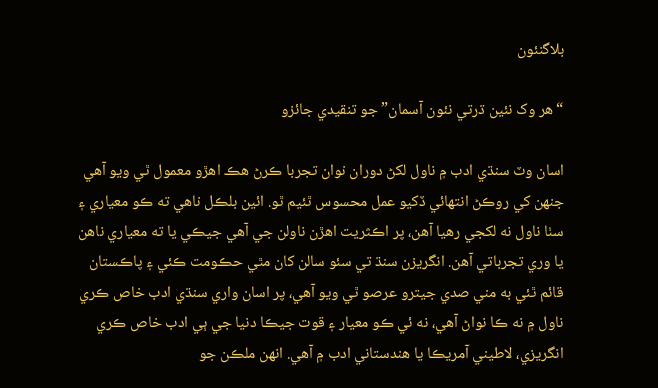بلاگنئون

“ھر وک نئين ڌرتي نئون آسمان” جو تنقيدي جائزو

اسان وٽ سنڌي ادب ۾ ناول لکڻ دوران نوان تجربا ڪرڻ ھڪ اھڙو معمول ٿي ويو آھي جنھن کي روڪڻ انتھائي ڏکيو عمل محسوس ٿئيم ٿو. ائين بلڪل ناھي ته ڪو معياري ۽ سٺا ناول نه لکجي رھيا آھن، پر اڪثريت اھڙن ناولن جي آھي جيڪي يا ته معياري ناھن يا وري تجرباتي آھن. انگريزن سنڌ تي سئو سالن کان مٿي حڪومت ڪئي ۽ پاڪستان قائم ٿئي به مني صدي جيترو عرصو ٿي ويو آھي، پر اسان واري سنڌي ادب خاص ڪري ناول ۾ نه ڪا نواڻ آھي، نه ئي ڪو معيار ۽ قوت جيڪا دنيا جي ٻي ادب خاص ڪري انگريزي، لاطيني آمريڪا يا ھندستاني ادب ۾ آھي. انھن ملڪن جو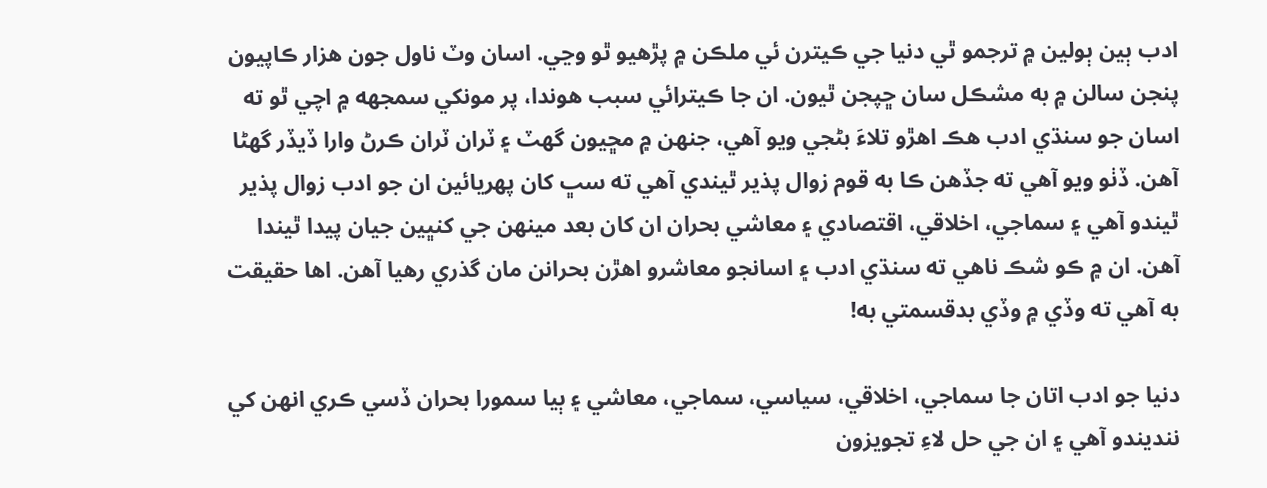ادب ٻين ٻولين ۾ ترجمو ٿي دنيا جي ڪيترن ئي ملڪن ۾ پڙھيو ٿو وڃي. اسان وٽ ناول جون ھزار ڪاپيون پنجن سالن ۾ به مشڪل سان ڇپجن ٿيون. ان جا ڪيترائي سبب ھوندا، پر مونکي سمجھه ۾ اچي ٿو ته اسان جو سنڌي ادب ھڪ اھڙو تلاءَ بڻجي ويو آھي، جنھن ۾ مڇيون گھٽ ۽ ٽران ٽران ڪرڻ وارا ڏيڏر گھڻا آھن. ڏٺو ويو آھي ته جڏھن ڪا به قوم زوال پذير ٿيندي آھي ته سڀ کان پھريائين ان جو ادب زوال پذير ٿيندو آھي ۽ سماجي، اخلاقي، اقتصادي ۽ معاشي بحران ان کان بعد مينھن جي کنڀين جيان پيدا ٿيندا آھن. ان ۾ ڪو شڪ ناھي ته سنڌي ادب ۽ اسانجو معاشرو اھڙن بحرانن مان گذري رھيا آھن. اھا حقيقت به آھي ته وڏي ۾ وڏي بدقسمتي به!

دنيا جو ادب اتان جا سماجي، اخلاقي، سياسي، سماجي، معاشي ۽ ٻيا سمورا بحران ڏسي ڪري انھن کي ننديندو آھي ۽ ان جي حل لاءِ تجويزون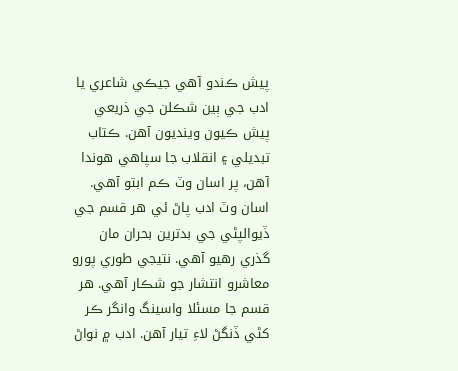پيش ڪندو آھي جيڪي شاعري يا ادب جي ٻين شڪلن جي ذريعي پيش ڪيون وينديون آھن. ڪتاب تبديلي ۽ انقلاب جا سپاھي ھوندا آھن، پر اسان وٽ ڪم ابتو آھي. اسان وٽ ادب پاڻ ئي ھر قسم جي ڏيوالپڻي جي بدترين بحران مان گذري رھيو آھي. نتيجي طوري پورو معاشرو انتشار جو شڪار آھي. ھر قسم جا مسئلا واسينگ وانگر ڪر کڻي ڏنگڻ لاءِ تيار آھن. ادب ۾ نواڻ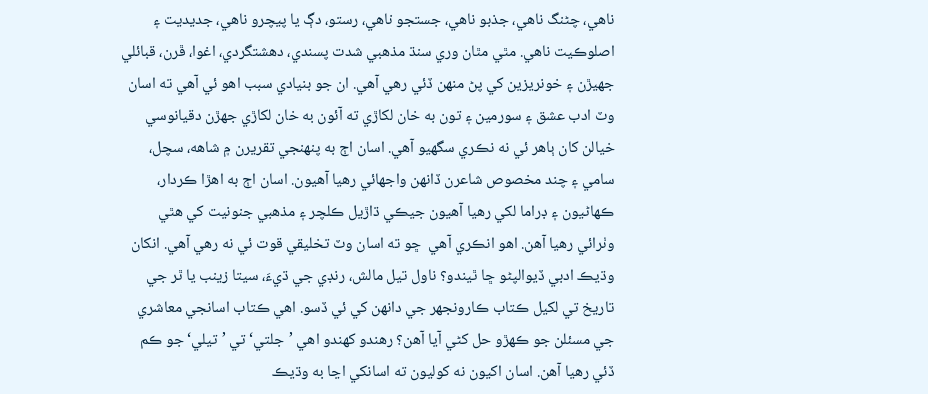ناھي، چڻنگ ناھي، جذبو ناھي، جستجو ناھي، رستو، دڳ يا پيچرو ناھي، جديديت ۽ اصلوڪيت ناھي. مٿي مٿان وري سنڌ مذھبي شدت پسندي، دھشتگردي، اغوا، ڦرن، قبائلي جھيڙن ۽ خونريزين کي پڻ منھن ڏئي رھي آھي. ان جو بنيادي سبب اھو ئي آھي ته اسان وٽ ادب عشق ۽ سورمين ۽ تون به خان لکاڙي ته آئون به خان لکاڙي جھڙن دقيانوسي خيالن کان ٻاھر ئي نه نڪري سگھيو آھي. اسان اڄ به پنھنجي تقريرن ۾ شاهه، سچل، سامي ۽ چند مخصوص شاعرن ڏانھن واجھائي رھيا آھيون. اسان اڄ به اھڙا ڪردار، ڪھاڻيون ۽ ڊراما لکي رھيا آھيون جيڪي ڌاڙيل ڪلچر ۽ مذھبي جنونيت کي ھٿي وٺرائي رھيا آھن. اھو انڪري آھي  ڇو ته اسان وٽ تخليقي قوت ئي نه رھي آھي. انکان وڌيڪ ادبي ڏيوالپڻو ڇا ٿيندو؟ ناول تيل مالش، رنڊي جي ڌيءَ، سيتا زينب يا ٿر جي تاريخ تي لکيل ڪتاب ڪارونجھر جي دانھن کي ئي ڏسو. اھي ڪتاب اسانجي معاشري جي مسئلن جو ڪھڙو حل کڻي آيا آھن؟ رھندو کھندو اھي ’جلتي‘ تي ’تيلي‘ جو ڪم ڏئي رھيا آھن. اسان اکيون نه کوليون ته اسانکي اڃا به وڌيڪ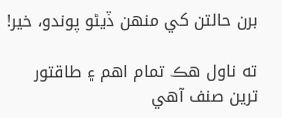برن حالتن کي منھن ڏيڻو پوندو، خير!

ته ناول ھڪ تمام اھم ۽ طاقتور ترين صنف آھي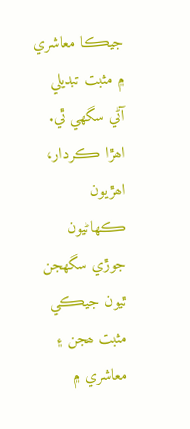جيڪا معاشري ۾ مثبت تبديلي آڻي سگھي ٿي. اھڙا ڪردار، اھڙيون ڪھاڻيون جوڙي سگھجن ٿيون جيڪي مثبت ھجن ۽ معاشري ۾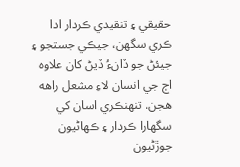حقيقي ۽ تنقيدي ڪردار ادا ڪري سگھن، جيڪي جستجو ۽ جيئڻ جو ڏانءُ ڏيڻ کان علاوه اڄ جي انسان لاءِ مشعل راهه ھجن. تنھنڪري اسان کي سگھارا ڪردار ۽ ڪھاڻيون جوڙڻيون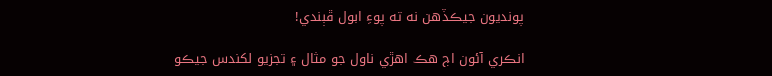پونديون جيڪڏھن نه ته پوءِ ابول ڦٻندي!

انڪري آئون اڄ ھڪ اھڙي ناول جو مثال ۽ تجزيو لکندس جيڪو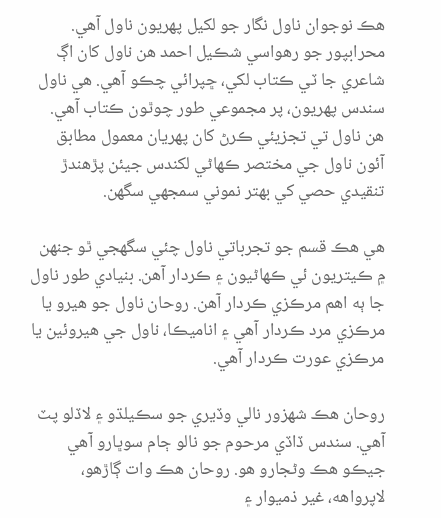ھڪ نوجوان ناول نگار جو لکيل پھريون ناول آھي. محرابپور جو رھواسي شڪيل احمد ھن ناول کان اڳ شاعري جا ٽي ڪتاب لکي، ڇپرائي چڪو آھي. ھي ناول سندس پھريون، پر مجموعي طور چوٿون ڪتاب آھي. ھن ناول تي تجزيئي ڪرڻ کان پھريان معمول مطابق آئون ناول جي مختصر ڪھاڻي لکندس جيئن پڙھندڙ تنقيدي حصي کي بھتر نموني سمجھي سگھن.

ھي ھڪ قسم جو تجرباتي ناول چئي سگھجي ٿو جنھن ۾ ڪيتريون ئي ڪھاڻيون ۽ ڪردار آھن. بنيادي طور ناول جا ٻه اھم مرڪزي ڪردار آھن. روحان ناول جو ھيرو يا مرڪزي مرد ڪردار آھي ۽ اناميڪا، ناول جي ھيروئين يا مرڪزي عورت ڪردار آھي.

روحان ھڪ شھزور نالي وڏيري جو سڪيلڌو ۽ لاڏلو پٽ آھي. سندس ڏاڏي مرحوم جو نالو ڄام سوڀارو آھي جيڪو ھڪ وڻجارو ھو. روحان ھڪ وات ڳاڙھو، لاپرواھه، غير ذميوار ۽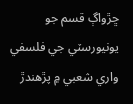ڇڙواڳ قسم جو يونيورسٽي جي فلسفي واري شعبي ۾ پڙھندڙ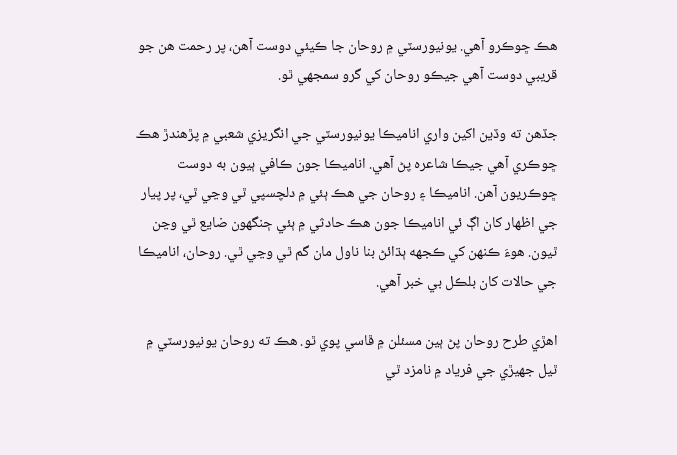ھڪ ڇوڪرو آھي. يونيورسٽي ۾ روحان جا ڪيئي دوست آھن، پر رحمت ھن جو قريبي دوست آھي جيڪو روحان کي گرو سمجھي ٿو.

جڏھن ته وڏين اکين واري اناميڪا يونيورسٽي جي انگريزي شعبي ۾ پڙھندڙ ھڪ ڇوڪري آھي جيڪا شاعره پڻ آھي. اناميڪا جون ڪافي ٻيون به دوست ڇوڪريون آھن. اناميڪا ۽ روحان جي ھڪ ٻئي ۾ دلچسپي ٿي وڃي ٿي، پر پيار جي اظھار کان اڳ ئي اناميڪا جون ھڪ حادثي ۾ ٻئي ڄنگھون ضايع ٿي وڃن ٿيون. ھوءَ ڪنھن کي ڪجھه ٻڌائڻ بنا ناول مان گم ٿي وڃي ٿي. روحان، اناميڪا جي حالات کان بلڪل بي خبر آھي.

اھڙي طرح روحان پڻ ٻين مسئلن ۾ ڦاسي پوي ٿو. ھڪ ته روحان يونيورسٽي ۾ ٿيل جھيڙي جي فرياد ۾ نامزد ٿي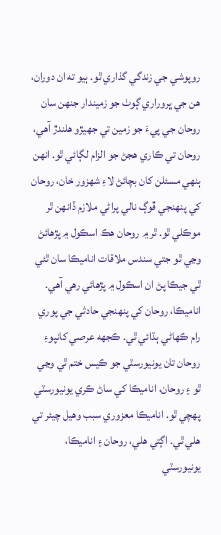روپوشي جي زندگي گذاري ٿو. ٻيو ته ان دوران، ھن جي ڀروراري ڳوٺ جو زميندار جنھن سان روحان جي پيءَ جو زمين تي جھيڙو ھلندڙ آھي، روحان تي ڪاري ھجڻ جو الزام لڳائي ٿو. انھن ٻنھي مسئلن کان بچائڻ لاءِ شھزور خان، روحان کي پنھنجي ڦوڳ نالي پراڻي ملازم ڏانھن ٿر موڪلي ٿو. ٿر ۾ روحان ھڪ اسڪول ۾ پڙھائڻ وڃي ٿو جتي سندس ملاقات اناميڪا سان ٿئي ٿي جيڪا پڻ ان اسڪول ۾ پڙھائي رھي آھي. اناميڪا، روحان کي پنھنجي حادثي جي پوري رام ڪھاڻي ٻڌائي ٿي. ڪجھه عرصي کانپوءِ روحان تان يونيورسٽي جو ڪيس ختم ٿي وڃي ٿو ۽ روحان، اناميڪا کي ساڻ ڪري يونيورسٽي پھچي ٿو. اناميڪا معزوري سبب وهيل چيئر تي ھلي ٿي. اڳتي ھلي، روحان ۽ اناميڪا، يونيورسٽي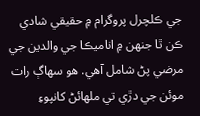جي ڪلچرل پروگرام ۾ حقيقي شادي ڪن ٿا جنھن ۾ اناميڪا جي والدين جي مرضي پڻ شامل آھي. ھو سھاڳ رات موئن جي دڙي تي ملھائڻ کانپوءِ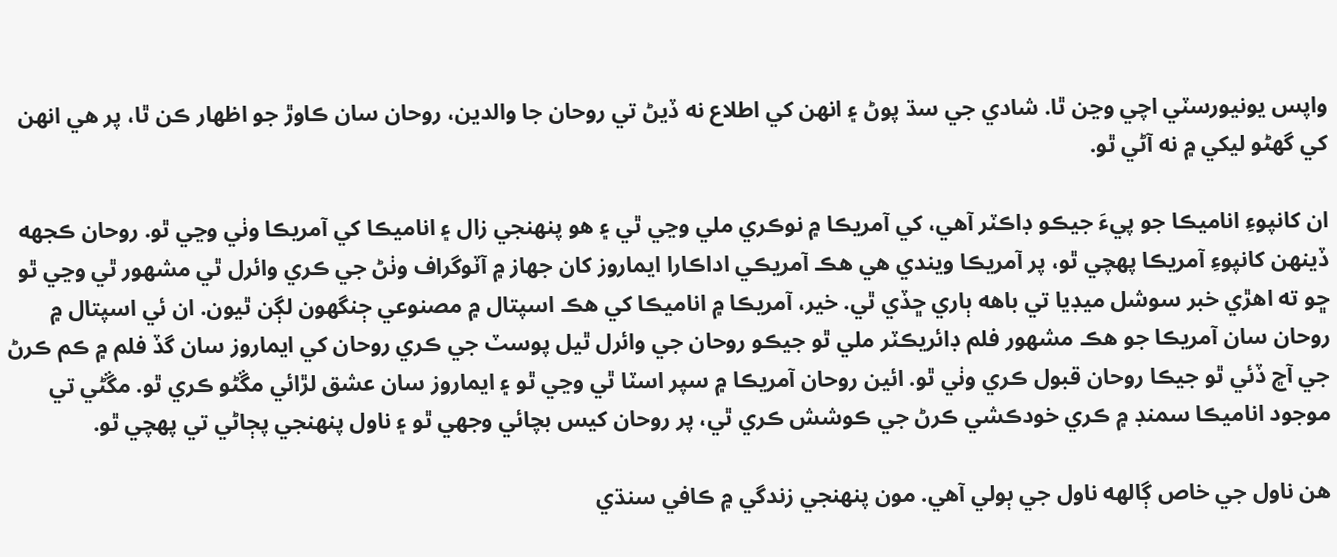واپس يونيورسٽي اچي وڃن ٿا. شادي جي سڌ پوڻ ۽ انھن کي اطلاع نه ڏيڻ تي روحان جا والدين، روحان سان ڪاوڙ جو اظھار ڪن ٿا، پر ھي انھن کي گھڻو ليکي ۾ نه آڻي ٿو.

ان کانپوءِ اناميڪا جو پيءَ جيڪو ڊاڪٽر آھي، کي آمريڪا ۾ نوڪري ملي وڃي ٿي ۽ ھو پنھنجي زال ۽ اناميڪا کي آمريڪا وٺي وڃي ٿو. روحان ڪجھه ڏينھن کانپوءِ آمريڪا پھچي ٿو، پر آمريڪا ويندي ھي ھڪ آمريڪي اداڪارا ايماروز کان جھاز ۾ آٽوگراف وٺڻ جي ڪري وائرل ٿي مشھور ٿي وڃي ٿو ڇو ته اھڙي خبر سوشل ميڊيا تي باهه ٻاري ڇڏي ٿي. خير، آمريڪا ۾ اناميڪا کي ھڪ اسپتال ۾ مصنوعي ڄنگھون لڳن ٿيون. ان ئي اسپتال ۾ روحان سان آمريڪا جو ھڪ مشھور فلم ڊائريڪٽر ملي ٿو جيڪو روحان جي وائرل ٿيل پوسٽ جي ڪري روحان کي ايماروز سان گڏ فلم ۾ ڪم ڪرڻ جي آڇ ڏئي ٿو جيڪا روحان قبول ڪري وٺي ٿو. ائين روحان آمريڪا ۾ سپر اسٽا ٿي وڃي ٿو ۽ ايماروز سان عشق لڙائي مڱڻو ڪري ٿو. مڱڻي تي موجود اناميڪا سمنڊ ۾ ڪري خودڪشي ڪرڻ جي ڪوشش ڪري ٿي، پر روحان کيس بچائي وجھي ٿو ۽ ناول پنھنجي پڄاڻي تي پھچي ٿو.

ھن ناول جي خاص ڳالھه ناول جي ٻولي آھي. مون پنھنجي زندگي ۾ ڪافي سنڌي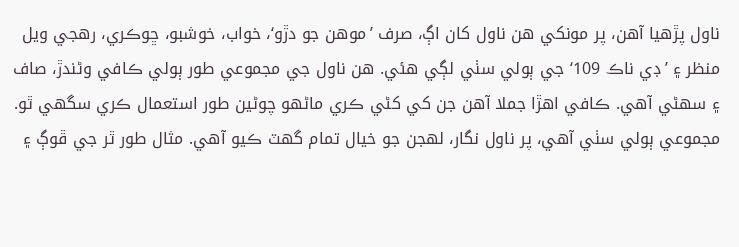ناول پڙھيا آھن، پر مونکي ھن ناول کان اڳ، صرف ’موھن جو دڙو‘، خواب، خوشبو، ڇوڪري، رھجي ويل منظر ۽ ’ڊي ناڪ 109‘ جي ٻولي سٺي لڳي ھئي. ھن ناول جي مجموعي طور ٻولي ڪافي وڻندڙ، صاف ۽ سھڻي آھي. ڪافي اھڙا جملا آھن جن کي کڻي ڪري ماڻھو چوڻين طور استعمال ڪري سگھي ٿو. مجموعي ٻولي سٺي آھي، پر ناول نگار، لھجن جو خيال تمام گھٽ ڪيو آھي. مثال طور ٿر جي ڦوڳ ۽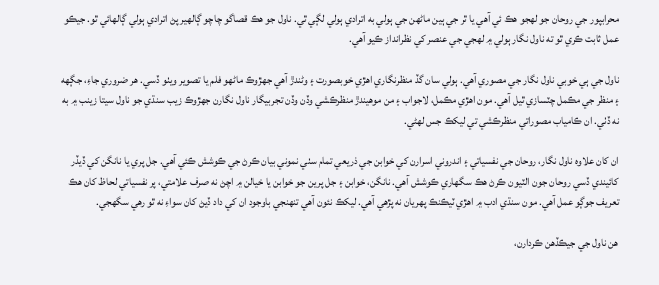محرابپور جي روحان جو لھجو ھڪ ئي آھي يا ٿر جي ٻين ماڻھن جي ٻولي به اترادي ٻولي لڳي ٿي. ناول جو ھڪ قصاگو چاچو ڳالھير پڻ اترادي ٻولي ڳالھائي ٿو. جيڪو عمل ثابت ڪري ٿو ته ناول نگار ٻولي ۾ لھجي جي عنصر کي نظرانداز ڪيو آهي.

ناول جي ٻي خوبي ناول نگار جي مصوري آھي. ٻولي سان گڏ منظرنگاري اھڙي خوبصورت ۽ وڻندڙ آھي جھڙوڪ ماڻھو فلم يا تصوير ويٺو ڏسي. ھر ضروري جاءِ، جڳھه ۽ منظر جي مڪمل چٽسازي ٿيل آھي. مون اھڙي مڪمل، لاجواب ۽ من موھيندڙ منظرڪشي وڏن وڏن تجربيگار ناول نگارن جھڙوڪ زيب سنڌي جو ناول سيتا زينب ۾ به نه ڏٺي. ان ڪامياب مصوراتي منظرڪشي تي ليکڪ جس لھڻي.

ان کان علاوه ناول نگار، روحان جي نفسياتي ۽ اندروني اسرارن کي خوابن جي ذريعي تمام سٺي نموني بيان ڪرڻ جي ڪوشش ڪئي آھي. جل پري يا نانگن کي ڏيڏر کائيندي ڏسي روحان جون الٽيون ڪرڻ ھڪ سگھاري ڪوشش آھي. نانگن، خوابن ۽ جل پرين جو خوابن يا خيالن ۾ اچڻ نه صرف علامتي، پر نفسياتي لحاظ کان ھڪ تعريف جوڳو عمل آھي. مون سنڌي ادب ۾ اھڙي ٽيڪنڪ پھريان نه پڙھي آھي. ليکڪ نئون آھي تنھنجي باوجود ان کي داد ڏيڻ کان سواءِ نه ٿو رھي سگهجي.

ھن ناول جي جيڪڏھن ڪردارن،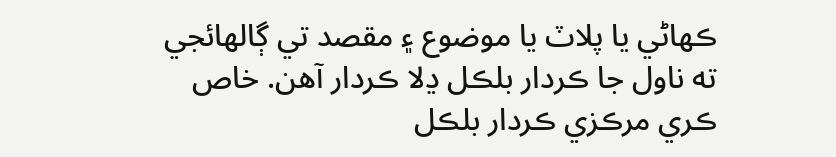ڪھاڻي يا پلاٽ يا موضوع ۽ مقصد تي ڳالھائجي ته ناول جا ڪردار بلڪل ڍلا ڪردار آھن. خاص ڪري مرڪزي ڪردار بلڪل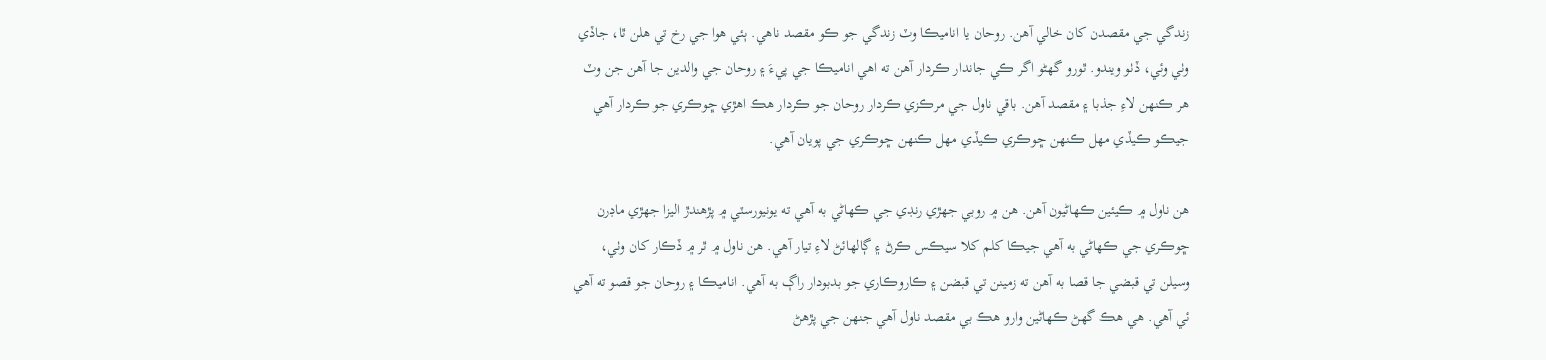زندگي جي مقصدن کان خالي آھن. روحان يا اناميڪا وٽ زندگي جو ڪو مقصد ناھي. ٻئي ھوا جي رخ تي ھلن ٿا، جاڏي وٺي وئي، ڏٺو ويندو. ٿورو گھڻو اگر ڪي جاندار ڪردار آھن ته اھي اناميڪا جي پيءَ ۽ روحان جي والدين جا آھن جن وٽ ھر ڪنھن لاءِ جذبا ۽ مقصد آھن. باقي ناول جي مرڪزي ڪردار روحان جو ڪردار ھڪ اھڙي ڇوڪري جو ڪردار آھي جيڪو ڪيڏي مھل ڪنھن ڇوڪري ڪيڏي مھل ڪنھن ڇوڪري جي پويان آھي.

ھن ناول ۾ ڪيئين ڪھاڻيون آھن. ھن ۾ روبي جھڙي رنڊي جي ڪھاڻي به آھي ته يونيورسٽي ۾ پڙھندڙ اليزا جھڙي ماڊرن ڇوڪري جي ڪھاڻي به آھي جيڪا کلم کلا سيڪس ڪرڻ ۽ ڳالھائڻ لاءِ تيار آھي. ھن ناول ۾ ٿر ۾ ڏڪار کان وٺي، وسيلن تي قبضي جا قصا به آھن ته زمينن تي قبضن ۽ ڪاروڪاري جو بدبودار راڳ به آھي. اناميڪا ۽ روحان جو قصو ته آھي ئي آھي. ھي ھڪ گھڻ ڪھاڻين وارو ھڪ بي مقصد ناول آھي جنھن جي پڙھڻ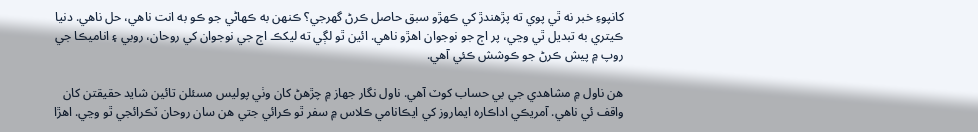کانپوءِ خبر نه ٿي پوي ته پڙھندڙ کي ڪھڙو سبق حاصل ڪرڻ گھرجي؟ ڪنھن به ڪھاڻي جو ڪو به انت ناھي، حل ناھي. دنيا ڪيتري به تبديل ٿي وڃي، پر اڄ جو نوجوان اھڙو ناھي. ائين ٿو لڳي ته ليکڪ اڄ جي نوجوان کي روحان، روبي ۽ اناميڪا جي روپ ۾ پيش ڪرڻ جو ڪوشش ڪئي آھي.

ھن ناول ۾ مشاھدي جي بي حساب کوٽ آھي. ناول نگار جھاز ۾ چڙھڻ کان وٺي پوليس مسئلن تائين شايد حقيقتن کان واقف ئي ناھي. آمريڪي اداڪاره ايماروز کي ايڪانامي ڪلاس ۾ سفر ٿو ڪرائي جتي ھن سان روحان ٽڪرائجي ٿو وڃي. اھڙا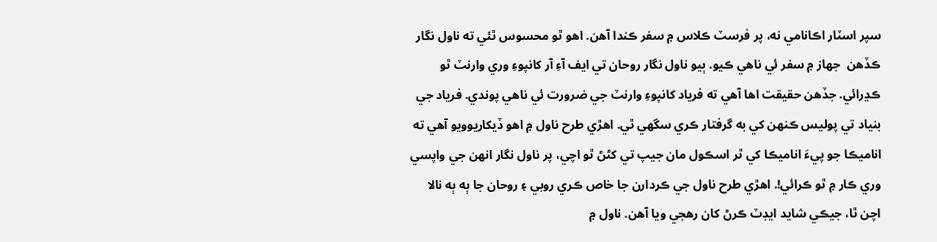سپر اسٽار اڪانامي نه، پر فرسٽ ڪلاس ۾ سفر ڪندا آھن. اھو ٿو محسوس ٿئي ته ناول نگار ڪڏھن  جھاز ۾ سفر ئي ناھي ڪيو. ٻيو ناول نگار روحان تي ايف آءِ آر کانپوءِ وري وارنٽ ٿو ڪڍرائي. جڏھن حقيقت اھا آھي ته فرياد کانپوءِ وارنٽ جي ضرورت ئي ناھي پوندي. فرياد جي بنياد تي پوليس ڪنھن کي به گرفتار ڪري سگھي ٿي. اھڙي طرح ناول ۾ اھو ڏيکاريوويو آھي ته اناميڪا جو پيءَ اناميڪا کي ٿر اسڪول مان جيپ تي کڻڻ ٿو اچي، پر ناول نگار انھن جي واپسي وري ڪار ۾ ٿو ڪرائي!. اھڙي طرح ناول جي ڪردارن جا خاص ڪري روبي ۽ روحان جا ٻه ٻه نالا اچن ٿا، جيڪي شايد ايڊٽ ڪرڻ کان رھجي ويا آھن. ناول ۾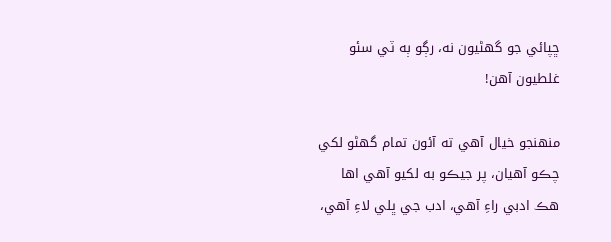ڇپائي جو گھڻيون نه، رڳو ٻه ٽي سئو غلطيون آھن!

منھنجو خيال آھي ته آئون تمام گھڻو لکي چڪو آھيان، پر جيڪو به لکيو آھي اھا ھڪ ادبي راءِ آھي، ادب جي ڀلي لاءِ آھي،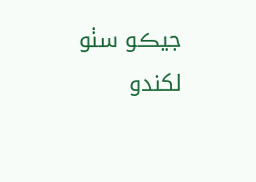جيڪو سٺو لکندو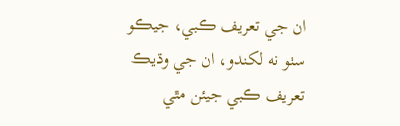ان جي تعريف ڪبي، جيڪو سٺو نه لکندو، ان جي وڌيڪ تعريف ڪبي جيئن مٿي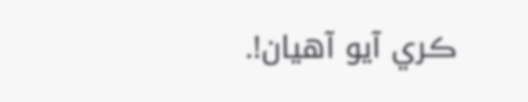ڪري آيو آھيان!.